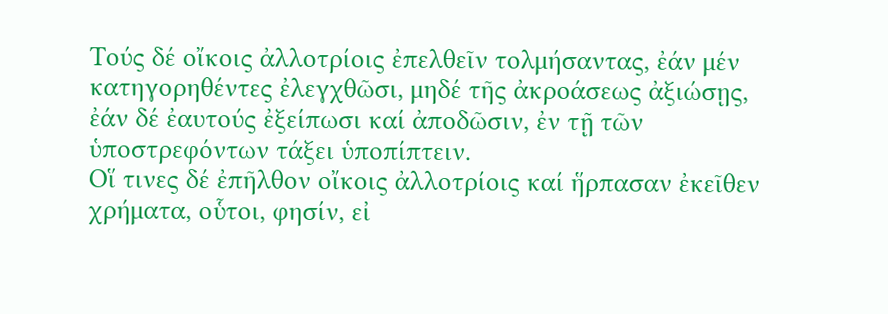Τούς δέ οἴκοις ἀλλοτρίοις ἐπελθεῖν τολμήσαντας, ἐάν μέν κατηγορηθέντες ἐλεγχθῶσι, μηδέ τῆς ἀκροάσεως ἀξιώσῃς, ἐάν δέ ἐαυτούς ἐξείπωσι καί ἀποδῶσιν, ἐν τῇ τῶν ὑποστρεφόντων τάξει ὑποπίπτειν.
Οἵ τινες δέ ἐπῆλθον οἴκοις ἀλλοτρίοις καί ἥρπασαν ἐκεῖθεν χρήματα, οὗτοι, φησίν, εἰ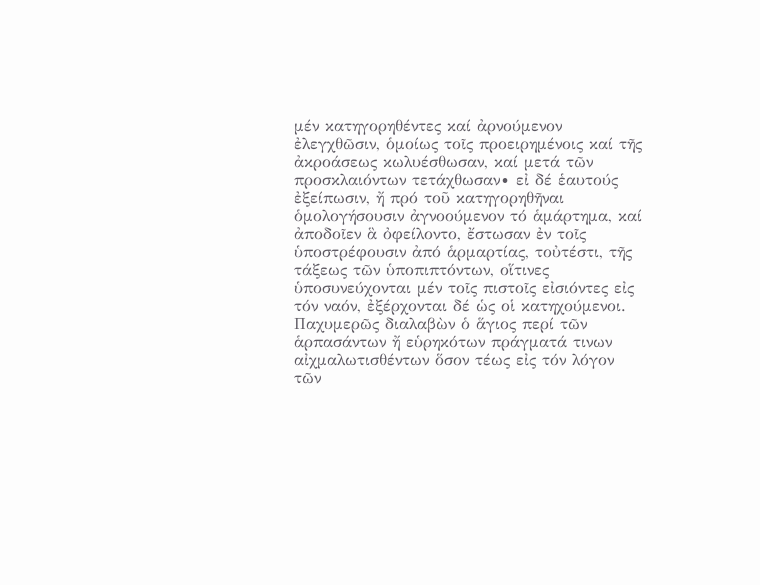μέν κατηγορηθέντες καί ἀρνούμενον ἐλεγχθῶσιν, ὁμοίως τοῖς προειρημένοις καί τῆς ἀκροάσεως κωλυέσθωσαν, καί μετά τῶν προσκλαιόντων τετάχθωσαν∙ εἰ δέ ἑαυτούς ἐξείπωσιν, ἤ πρό τοῦ κατηγορηθῆναι ὁμολογήσουσιν ἀγνοούμενον τό ἁμάρτημα, καί ἀποδοῖεν ἃ ὀφείλοντο, ἔστωσαν ἐν τοῖς ὑποστρέφουσιν ἀπό ἁρμαρτίας, τοὐτέστι, τῆς τάξεως τῶν ὑποπιπτόντων, οἵτινες ὑποσυνεύχονται μέν τοῖς πιστοῖς εἰσιόντες εἰς τόν ναόν, ἐξέρχονται δέ ὡς οἱ κατηχούμενοι. Παχυμερῶς διαλαβὼν ὁ ἅγιος περί τῶν ἁρπασάντων ἤ εὑρηκότων πράγματά τινων αἰχμαλωτισθέντων ὅσον τέως εἰς τόν λόγον τῶν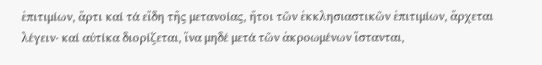ἐπιτιμίων, ἄρτι καί τά εἴδη τῆς μετανοίας, ἤτοι τῶν ἐκκλησιαστικῶν ἐπιτιμίων, ἄρχεται λέγειν∙ καί αὐτίκα διορίζεται, ἵνα μηδέ μετά τῶν ἀκροωμένων ἵστανται,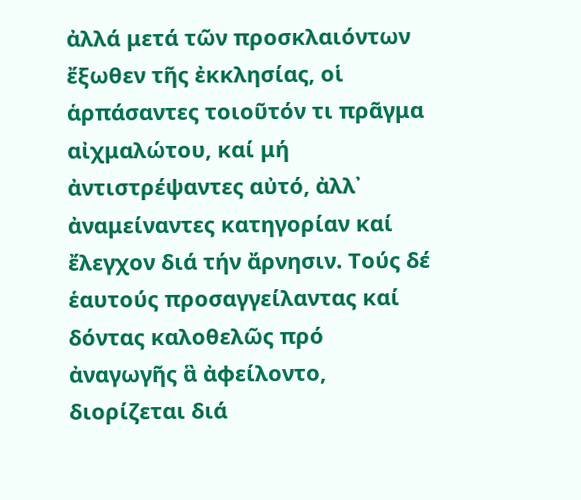ἀλλά μετά τῶν προσκλαιόντων ἔξωθεν τῆς ἐκκλησίας, οἱ ἁρπάσαντες τοιοῦτόν τι πρᾶγμα αἰχμαλώτου, καί μή ἀντιστρέψαντες αὐτό, ἀλλ᾽ ἀναμείναντες κατηγορίαν καί ἔλεγχον διά τήν ἄρνησιν. Τούς δέ ἑαυτούς προσαγγείλαντας καί δόντας καλοθελῶς πρό ἀναγωγῆς ἃ ἀφείλοντο, διορίζεται διά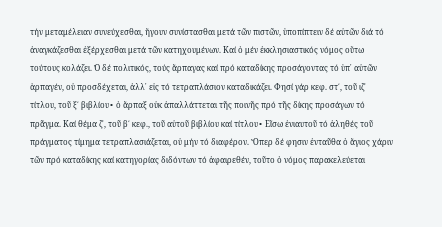τήν μεταμέλειαν συνεύχεσθαι, ἤγουν συνίστασθαι μετά τῶν πιστῶν, ὑποπίπτειν δέ αὐτῶν διά τό ἀναγκάζεσθαι ἐξέρχεσθαι μετά τῶν κατηχουμένων. Καί ὁ μέν ἐκκλησιαστικός νόμος οὕτω τούτους κολάζει. Ὁ δέ πολιτικός, τούς ἅρπαγας καί πρό καταδίκης προσάγοντας τό ὑπ᾽ αὐτῶν ἁρπαγέν, οὐ προσδέχεται, ἀλλ᾽ εἰς τό τετραπλάσιον καταδικάζει. Φησί γάρ κεφ. στ΄, τοῦ ιζ΄ τίτλου, τοῦ ξ΄ βιβλίου∙ ὁ ἅρπαξ οὐκ ἀπαλλάττεται τῆς ποινῆς πρό τῆς δίκης προσάγων τό πρᾶγμα. Καί θέμα ζ΄, τοῦ β΄ κεφ., τοῦ αὐτοῦ βιβλίου καί τίτλου∙ Εἴσω ἐνιαυτοῦ τό ἀληθές τοῦ πράγματος τίμημα τετραπλασιάζεται, οὐ μήν τό διαφέρον. Ὅπερ δέ φησιν ἐνταῦθα ὁ ἅγιος χάριν τῶν πρό καταδίκης καί κατηγορίας διδόντων τό ἀφαιρεθέν, τοῦτο ὁ νόμος παρακελεύεται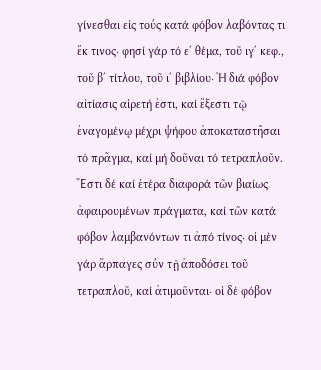γίνεσθαι εἰς τούς κατά φόβον λαβόντας τι ἔκ τινος∙ φησί γάρ τό ε΄ θέμα, τοῦ ιγ΄ κεφ., τοῦ β΄ τίτλου, τοῦ ι΄ βιβλίου∙ Ἡ διά φόβον αἰτίασις αἱρετή ἐστι, καί ἔξεστι τῷ ἐναγομένῳ μέχρι ψήφου ἀποκαταστῆσαι τό πρᾶγμα, καί μή δοῦναι τό τετραπλοῦν. Ἔστι δέ καί ἑτέρα διαφορά τῶν βιαίως ἀφαιρουμένων πράγματα, καί τῶν κατά φόβον λαμβανόντων τι ἀπό τίνος∙ οἱ μέν γάρ ἅρπαγες σύν τῇ ἀποδόσει τοῦ τετραπλοῦ, καί ἀτιμοῦνται∙ οἱ δέ φόβον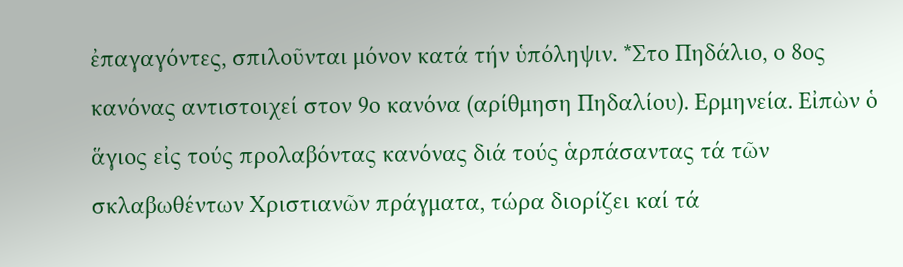ἐπαγαγόντες, σπιλοῦνται μόνον κατά τήν ὑπόληψιν. *Στο Πηδάλιο, ο 8ος κανόνας αντιστοιχεί στον 9ο κανόνα (αρίθμηση Πηδαλίου). Ερμηνεία. Εἰπὼν ὁ ἅγιος εἰς τούς προλαβόντας κανόνας διά τούς ἁρπάσαντας τά τῶν σκλαβωθέντων Χριστιανῶν πράγματα, τώρα διορίζει καί τά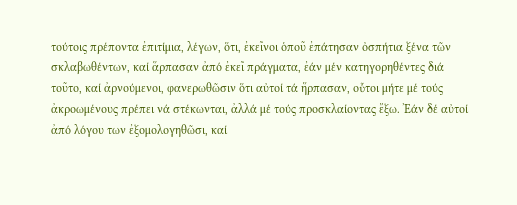τούτοις πρέποντα ἐπιτίμια, λέγων, ὅτι, ἐκεῖνοι ὁποῦ ἐπάτησαν ὀσπήτια ξένα τῶν σκλαβωθέντων, καί ἅρπασαν ἀπό ἐκεῖ πράγματα, ἐάν μέν κατηγορηθέντες διά τοῦτο, καί ἀρνούμενοι, φανερωθῶσιν ὅτι αὐτοί τά ἥρπασαν, οὗτοι μήτε μέ τούς ἀκροωμένους πρέπει νά στέκωνται, ἀλλά μέ τούς προσκλαίοντας ἔξω. Ἐάν δέ αὐτοί ἀπό λόγου των ἐξομολογηθῶσι, καί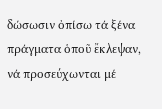δώσωσιν ὀπίσω τά ξένα πράγματα ὁποῦ ἔκλεψαν, νά προσεύχωνται μέ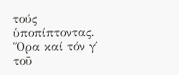τούς ὑποπίπτοντας. Ὅρα καί τόν γ΄ τοῦ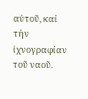αὐτοῦ, καί τήν ἰχνογραφίαν τοῦ ναοῦ.